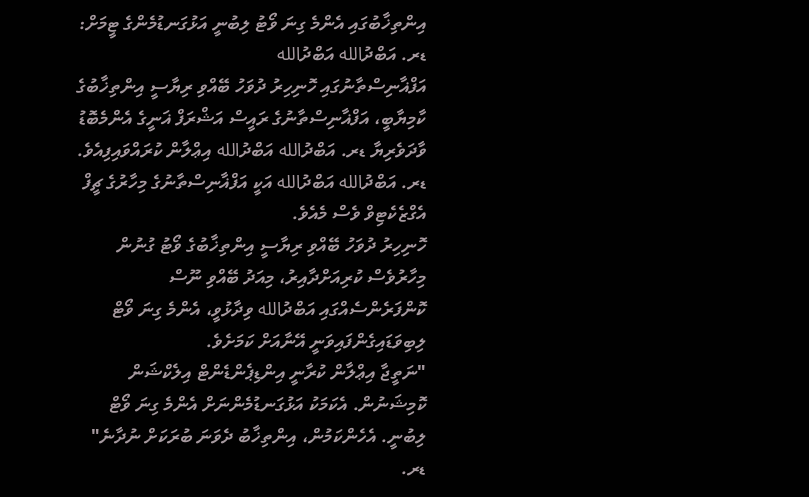އިންތިޚާބުގައި އެންމެ ގިނަ ވޯޓު ލިބުނީ އަޅުގަނޑުމެންގެ ޓީމަށް: ޑރ. އަބްދުالله އަބްދުالله
އަފްޣާނިސްތާނުގައި ހޮނިހިރު ދުވަހު ބޭއްވި ރިޔާސީ އިންތިޚާބުގެ ކާމިޔާބީ، އަފްޣާނިސްތާނުގެ ރައީސް އަޝްރަފް ޣަނީގެ އެންމެބޮޑު ވާދަވެރިޔާ ޑރ. އަބްދުالله އަބްދުالله އިޢްލާން ކުރައްވައިފިއެވެ.
ޑރ. އަބްދުالله އަބްދުالله އަކީ އަފްޣާނިސްތާނުގެ މިހާރުގެ ޗީފް އެގްޒެކެޓިވް ވެސް މެއެވެ.
ހޮނިހިރު ދުވަހު ބޭއްވި ރިޔާސީ އިންތިޚާބުގެ ވޯޓު ގުނުން މިހާރުވެސް ކުރިއަށްދާއިރު، މިއަދު ބޭއްވި ނޫސް ކޮންފަރެންސެއްގައި އަބްދުالله ވިދާޅުވީ، އެންމެ ގިނަ ވޯޓް ލިބިވަޑައިގެންފައިވަނީ އޭނާއަށް ކަމަށެވެ.
"ނަތީޖާ އިޢްލާން ކުރާނީ އިންޑިޕެންޑެންޓް އިލެކްޝަން ކޮމިޝަނުން. އެކަމަކު އަޅުގަނޑުމެންނަށް އެންމެ ގިނަ ވޯޓް ލިބުނީ. އެހެންކަމުން، އިންތިޚާބު ދެވަނަ ބުރަކަށް ނުދާނެ" ޑރ.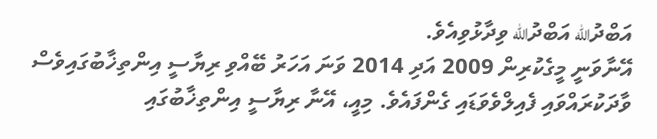އަބްދުالله އަބްދުالله ވިދާޅުވިއެވެ.
އޭނާވަނީ މީގެކުރިން 2009 އަދި 2014 ވަނަ އަހަރު ބޭއްވި ރިޔާސީ އިންތިޚާބުގައިވެސް ވާދަކުރައްވައި ފެއިލްވެވަޑައި ގެންފައެވެ. މިއީ، އޭނާ ރިޔާސީ އިންތިޚާބުގައި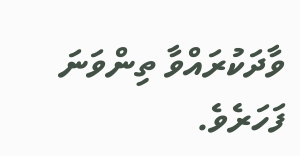ވާދަކުރައްވާ ތިންވަނަ ފަހަރެވެ.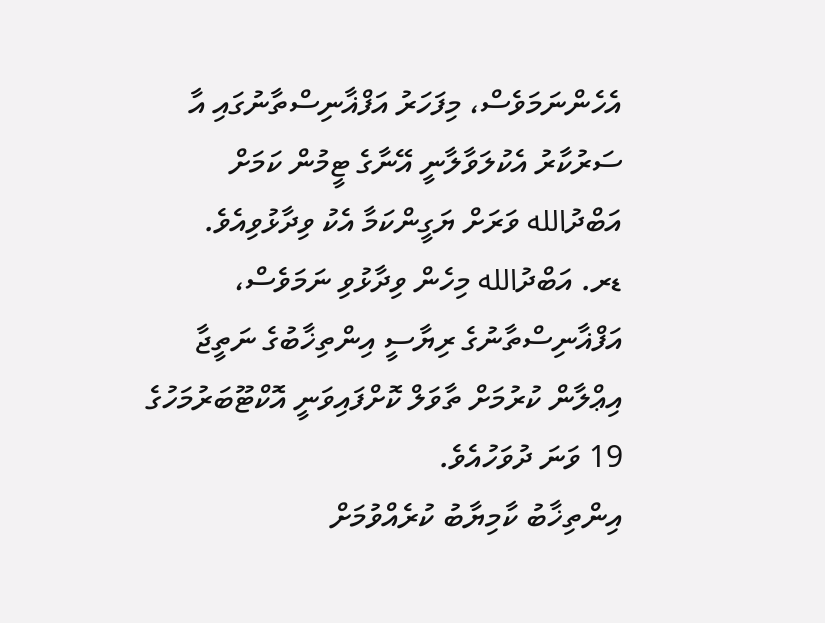އެހެންނަމަވެސް، މިފަހަރު އަފްޣާނިސްތާނުގައި އާ ސަރުކާރު އެކުލަވާލާނީ އޭނާގެ ޓީމުން ކަމަށް އަބްދުالله ވަރަށް ޔަގީންކަމާ އެކު ވިދާޅުވިއެވެ.
ޑރ. އަބްދުالله މިހެން ވިދާޅުވި ނަމަވެސް، އަފްޣާނިސްތާނުގެ ރިޔާސީ އިންތިޚާބުގެ ނަތީޖާ އިޢްލާން ކުރުމަށް ތާވަލް ކޮށްފައިވަނީ އޮކްޓޫބަރުމަހުގެ 19 ވަނަ ދުވަހުއެވެ.
އިންތިޚާބު ކާމިޔާބު ކުރެއްވުމަށް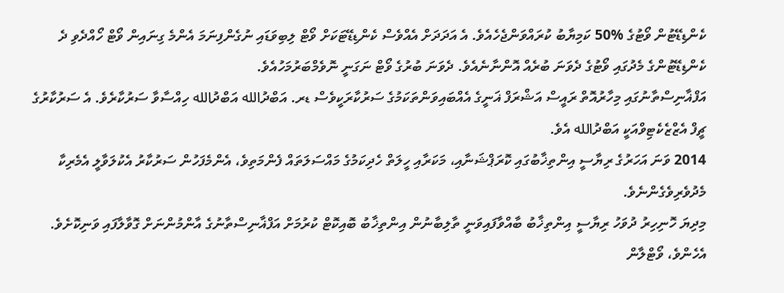ކެންޑިޑޭޓުން ވޯޓުގެ %50 ކަމިޔާބު ކުރައްވަންޖެހެއެވެ. އެ އަދަދަށް އެއްވެސް ކެންޑިޑޭޓަކަށް ވޯޓް ލިބިވަޑައި ނުގެންފިނަމަ އެންމެ ގިނައިން ވޯޓް ހޯއްދެވި ދެ ކެންޑިޑޭޓުންގެ މެދުގައި ވޯޓުގެ ދެވަނަ ބުރެއް އޮންނާނެއެވެ. ދެވަނަ ބުރުގެ ވޯޓް ނަގަނީ ނޮވެމްބަރުމަހުއެވެ.
އަފްޣާނިސްތާނުގައި މިހާރުއޮތް ރައީސް އަޝްރަފް ޣަނީގެ އެއްބައިވަންތަކަމުގެ ސަރުކާރަކީވެސް ޑރ. އަބްދުالله އަބްދުالله ހިއްސާވާ ސަރުކާރެވެ. އެ ސަރުކާރުގެ ޗީފް އެޒްޒެކެޓިވްއަކީ އަބްދުالله އެވެ.
2014 ވަނަ އަހަރުގެ ރިޔާސީ އިންތިޚާބުގައި ކޮރަޕްޝަނާއި، މަކަރާއި ހީލަތް ހެދިކަމުގެ މައްސަލަތައް ފެންމަތިވެ، އެންމެފަހުން ސަރުކާރު އެކުލަވާލީ އެމެރިކާ މެދުވެރިވެގެންނެވެ.
މިދިޔަ ހޮނިހިރު ދުވަހު ރިޔާސީ އިންތިޚާބު ބާއްވާފައިވަނީ ތާލިބާނުން އިންތިޚާބު ބޮއިކޮޓް ކުރުމަށް އަފްޣާނިސްތާނުގެ އާންމުންނަށް ގޮވާލާފައި ވަނިކޮށެވެ. އެހެންވެ، ވޯޓްލާން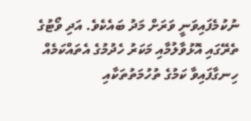ނުކުމެފައިވަނީ ވަރަށް މަދު ބައެކެވެ. އަދި ވޯޓުގެ ތެރޭގައި އޮޅުވާލުމާއި މަކަރު ހެދުމުގެ އެތައްކަމެއް ހިނގާފައިވާ ކަމުގެ ތުހުމަތުތަކާއި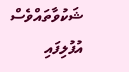ޝަކުވާތައްވެސް އުފުލިފައި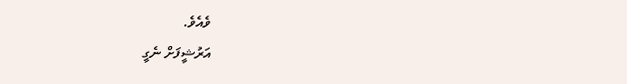ވެއެވެ.
އަރުޝީފަށް ނެގީ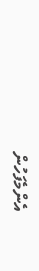އެންމެފަހުން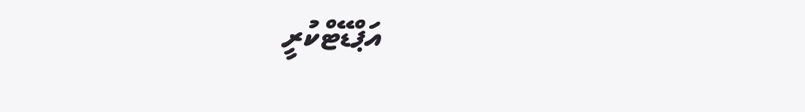އަޕްޑޭޓްކުރީ